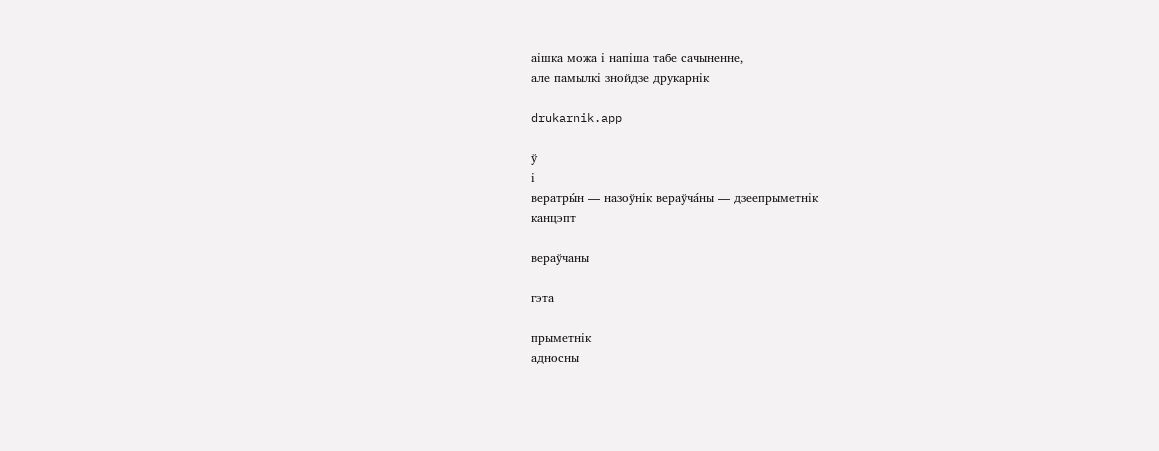аішка можа і напіша табе сачыненне,
але памылкі знойдзе друкарнік

drukarnik.app

ў
і
вератры́н — назоўнік вераўча́ны — дзеепрыметнік
канцэпт

вераўчаны

гэта

прыметнік
адносны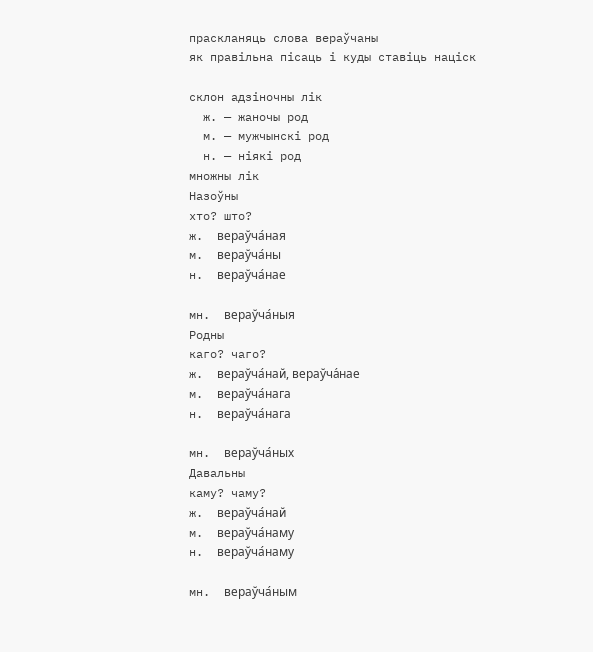праскланяць слова вераўчаны
як правільна пісаць і куды ставіць націск

склон адзіночны лік
  ж. — жаночы род
  м. — мужчынскі род
  н. — ніякі род
множны лік
Назоўны
хто? што?
ж.  вераўча́ная
м.  вераўча́ны
н.  вераўча́нае

мн.  вераўча́ныя
Родны
каго? чаго?
ж.  вераўча́най, вераўча́нае
м.  вераўча́нага
н.  вераўча́нага

мн.  вераўча́ных
Давальны
каму? чаму?
ж.  вераўча́най
м.  вераўча́наму
н.  вераўча́наму

мн.  вераўча́ным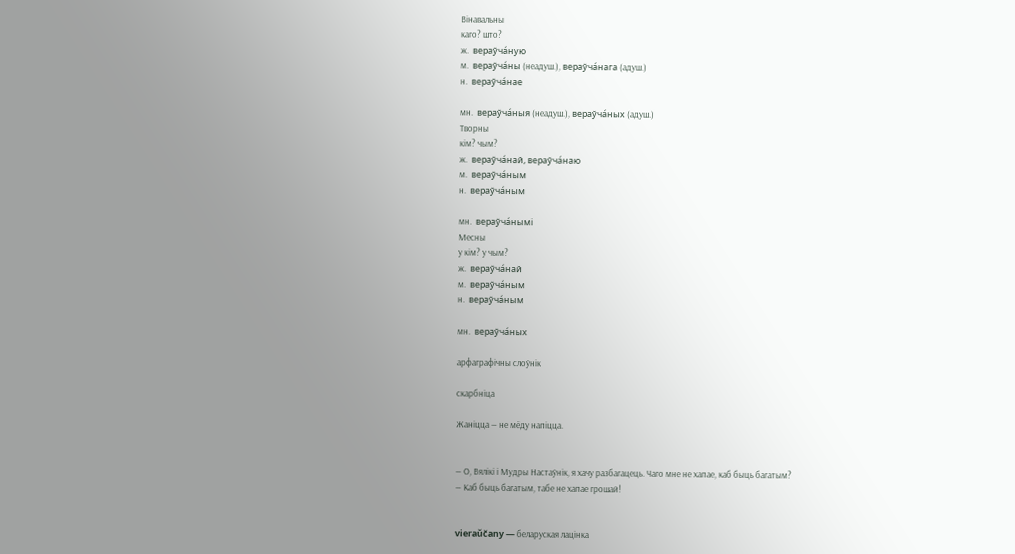Вінавальны
каго? што?
ж.  вераўча́ную
м.  вераўча́ны (неадуш.), вераўча́нага (адуш.)
н.  вераўча́нае

мн.  вераўча́ныя (неадуш.), вераўча́ных (адуш.)
Творны
кім? чым?
ж.  вераўча́най, вераўча́наю
м.  вераўча́ным
н.  вераўча́ным

мн.  вераўча́нымі
Месны
у кім? у чым?
ж.  вераўча́най
м.  вераўча́ным
н.  вераўча́ным

мн.  вераўча́ных

арфаграфічны слоўнік

скарбніца

Жаніцца — не мёду напіцца.


— О, Вялікі і Мудры Настаўнік, я хачу разбагацець. Чаго мне не хапае, каб быць багатым?
— Каб быць багатым, табе не хапае грошай!


vieraŭčany — беларуская лацінка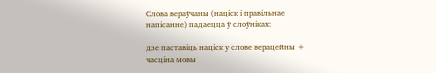Слова вераўчаны (націск і правільнае напісанне) падаецца ў слоўніках:

дзе паставіць націск у слове верацейны + часціна мовы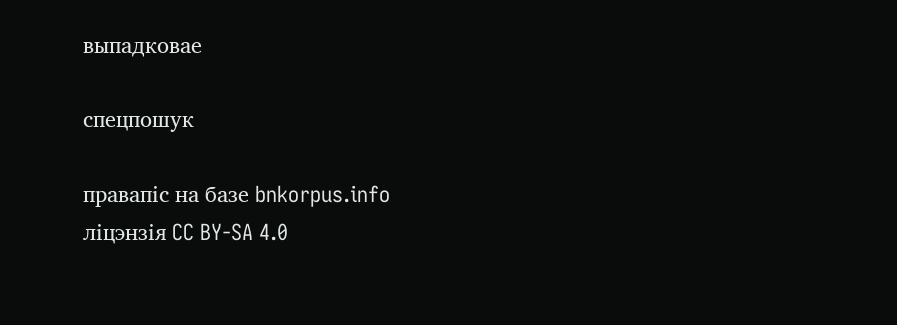выпадковае

спецпошук

правапіс на базе bnkorpus.info
ліцэнзія CC BY-SA 4.0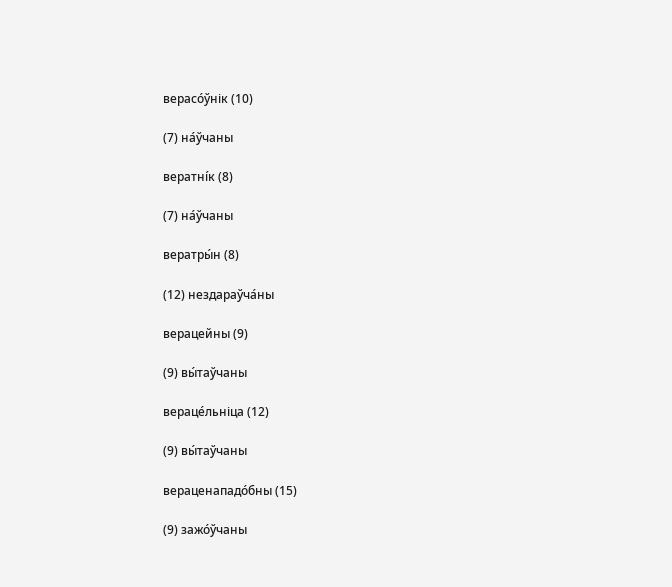верасо́ўнік (10)

(7) на́ўчаны

вератні́к (8)

(7) на́ўчаны

вератры́н (8)

(12) нездараўча́ны

верацейны (9)

(9) вы́таўчаны

вераце́льніца (12)

(9) вы́таўчаны

вераценападо́бны (15)

(9) зажо́ўчаны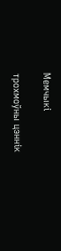Мемчыкі

трохмоўны цэннік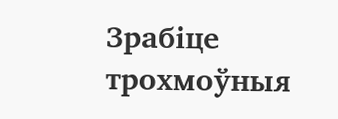Зрабіце трохмоўныя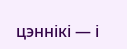цэннікі — і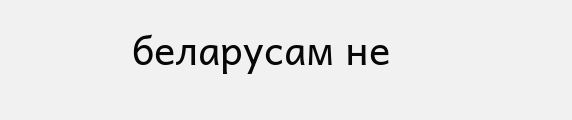беларусам не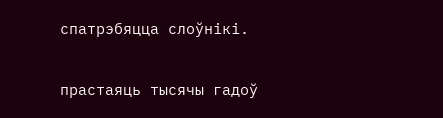спатрэбяцца слоўнікі.

прастаяць тысячы гадоў